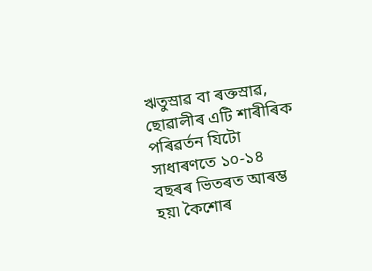ঋতুস্ৰাৱ বা ৰক্তস্ৰাৱ, ছোৱালীৰ এটি শাৰীৰিক পৰিৱৰ্তন যিটো সাধাৰণতে ১০-১৪ বছৰৰ ভিতৰত আৰম্ভ হয়৷ কৈশোৰ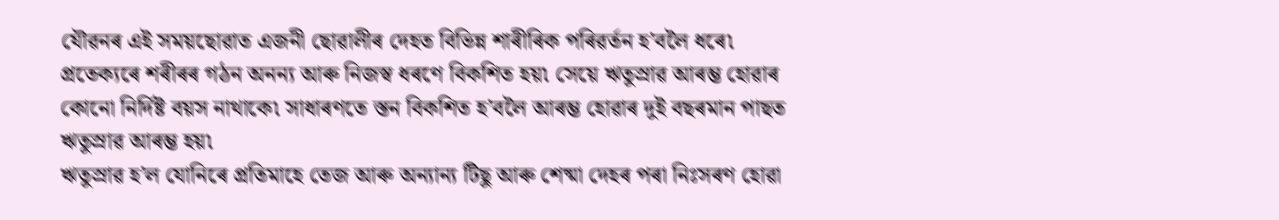যৌৱনৰ এই সময়ছোৱাত এজনী ছোৱালীৰ দেহত বিভিন্ন শাৰীৰিক পৰিৱৰ্তন হ’বলৈ ধৰে৷ প্ৰতেক্যৰে শৰীৰৰ গঠন অনন্য আৰু নিজস্ব ধৰণে বিকশিত হয়৷ সেয়ে ঋতুস্ৰাৱ আৰম্ভ হোৱাৰ কোনো নিৰ্দিষ্ট বয়স নাথাকে৷ সাধাৰণতে স্তন বিকশিত হ’বলৈ আৰম্ভ হোৱাৰ দুই বছৰমান পাছত ঋতুস্ৰাৱ আৰম্ভ হয়৷
ঋতুস্ৰাৱ হ’ল যোনিৰে প্ৰতিমাহে তেজ আৰু অন্যান্য টিছু আৰু শেষ্মা দেহৰ পৰা নিঃসৰণ হোৱা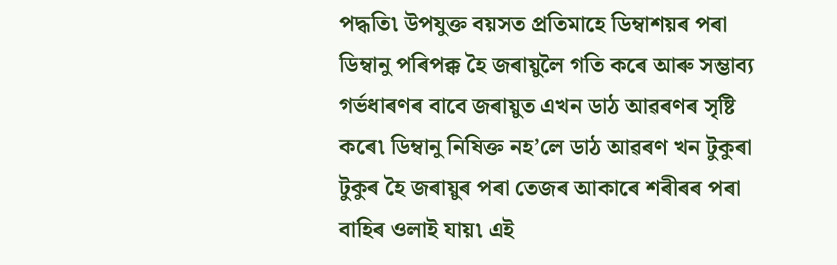পদ্ধতি৷ উপযুক্ত বয়সত প্ৰতিমাহে ডিম্বাশয়ৰ পৰা ডিম্বানু পৰিপক্ক হৈ জৰায়ুলৈ গতি কৰে আৰু সম্ভাব্য গৰ্ভধাৰণৰ বাবে জৰায়ুত এখন ডাঠ আৱৰণৰ সৃষ্টি কৰে৷ ডিম্বানু নিষিক্ত নহ’লে ডাঠ আৱৰণ খন টুকুৰা টুকুৰ হৈ জৰায়ুৰ পৰা তেজৰ আকাৰে শৰীৰৰ পৰা বাহিৰ ওলাই যায়৷ এই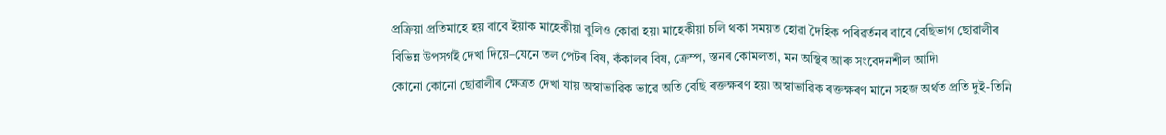প্ৰক্ৰিয়া প্ৰতিমাহে হয় বাবে ইয়াক মাহেকীয়া বুলিও কোৱা হয়৷ মাহেকীয়া চলি থকা সময়ত হোৱা দৈহিক পৰিৱৰ্তনৰ বাবে বেছিভাগ ছোৱালীৰ বিভিন্ন উপসৰ্গই দেখা দিয়ে–যেনে তল পেটৰ বিষ, কঁকালৰ বিষ, ক্ৰেম্প, স্তনৰ কোমলতা, মন অস্থিৰ আৰু সংবেদনশীল আদি৷
কোনো কোনো ছোৱালীৰ ক্ষেত্ৰত দেখা যায় অস্বাভাৱিক ভাৱে অতি বেছি ৰক্তক্ষৰণ হয়৷ অস্বাভাৱিক ৰক্তক্ষৰণ মানে সহজ অৰ্থত প্ৰতি দুই-তিনি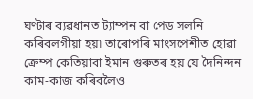ঘণ্টাৰ ব্যৱধানত ট্যাম্পন বা পেড সলনি কৰিবলগীয়া হয়৷ তাৰোপৰি মাংসপেশীত হোৱা ক্ৰেম্প কেতিয়াবা ইমান গুৰুতৰ হয় যে দৈনিন্দন কাম-কাজ কৰিবলৈও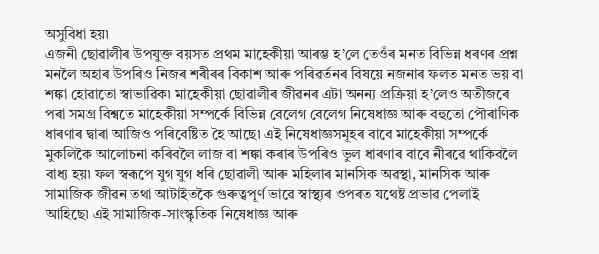অসুবিধা হয়৷
এজনী ছোৱালীৰ উপযুক্ত বয়সত প্ৰথম মাহেকীয়া আৰম্ভ হ’লে তেওঁৰ মনত বিভিন্ন ধৰণৰ প্ৰশ্ন মনলৈ অহাৰ উপৰিও নিজৰ শৰীৰৰ বিকাশ আৰু পৰিৱৰ্তনৰ বিষয়ে নজনাৰ ফলত মনত ভয় বা শঙ্কা হোৱাতো স্বাভাৱিক৷ মাহেকীয়া ছোৱালীৰ জীৱনৰ এটা অনন্য প্ৰক্ৰিয়া হ’লেও অতীজৰে পৰা সমগ্ৰ বিশ্বতে মাহেকীয়া সম্পৰ্কে বিভিন্ন বেলেগ বেলেগ নিষেধাজ্ঞ আৰু বহুতো পৌৰাণিক ধাৰণাৰ দ্বাৰা আজিও পৰিবেষ্টিত হৈ আছে৷ এই নিষেধাজ্ঞসমূহৰ বাবে মাহেকীয়া সম্পৰ্কে মুকলিকৈ আলোচনা কৰিবলৈ লাজ বা শঙ্কা কৰাৰ উপৰিও ভুল ধাৰণাৰ বাবে নীৰৱে থাকিবলৈ বাধ্য হয়৷ ফল স্বৰূপে যুগ যুগ ধৰি ছোৱালী আৰু মহিলাৰ মানসিক অৱস্থা, মানসিক আৰু সামাজিক জীৱন তথা আটাইতকৈ গুৰুত্বপূৰ্ণ ভাৱে স্বাস্থ্যৰ ওপৰত যথেষ্ট প্ৰভাৱ পেলাই আহিছে৷ এই সামাজিক-সাংস্কৃতিক নিষেধাজ্ঞ আৰু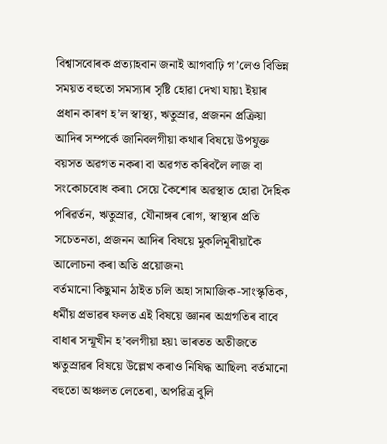বিশ্বাসবোৰক প্ৰত্যাহবান জনাই আগবাঢ়ি গ’লেও বিভিন্ন সময়ত বহুতো সমস্যাৰ সৃষ্টি হোৱা দেখা যায়৷ ইয়াৰ প্ৰধান কাৰণ হ’ল স্বাস্থ্য, ঋতুস্ৰাৱ, প্ৰজনন প্ৰক্ৰিয়া আদিৰ সম্পৰ্কে জানিবলগীয়া কথাৰ বিষয়ে উপযুক্ত বয়সত অৱগত নকৰা বা অৱগত কৰিবলৈ লাজ বা সংকোচবোধ কৰা৷ সেয়ে কৈশোৰ অৱস্থাত হোৱা দৈহিক পৰিৱৰ্তন, ঋতুস্ৰাৱ, যৌনাঙ্গৰ ৰোগ, স্বাস্থ্যৰ প্ৰতি সচেতনতা, প্ৰজনন আদিৰ বিষয়ে মুকলিমূৰীয়াকৈ আলোচনা কৰা অতি প্ৰয়োজন৷
বৰ্তমানো কিছুমান ঠাইত চলি অহা সামাজিক-সাংস্কৃতিক, ধৰ্মীয় প্ৰভাৱৰ ফলত এই বিষয়ে জ্ঞানৰ অগ্ৰগতিৰ বাবে বাধাৰ সন্মূখীন হ’বলগীয়া হয়৷ ভাৰতত অতীজতে ঋতুস্ৰাৱৰ বিষয়ে উল্লেখ কৰাও নিষিদ্ধ আছিল৷ বৰ্তমানো বহুতো অঞ্চলত লেতেৰা, অপৱিত্ৰ বুলি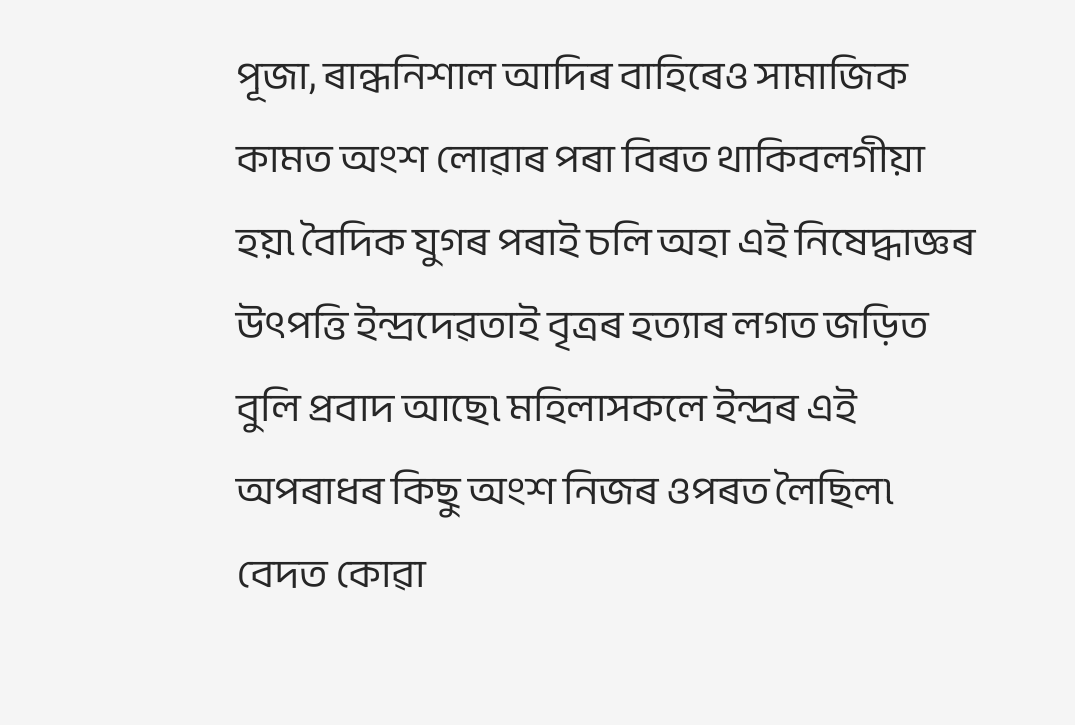পূজা, ৰান্ধনিশাল আদিৰ বাহিৰেও সামাজিক কামত অংশ লোৱাৰ পৰা বিৰত থাকিবলগীয়া হয়৷ বৈদিক যুগৰ পৰাই চলি অহা এই নিষেদ্ধাজ্ঞৰ উৎপত্তি ইন্দ্ৰদেৱতাই বৃত্ৰৰ হত্যাৰ লগত জড়িত বুলি প্ৰবাদ আছে৷ মহিলাসকলে ইন্দ্ৰৰ এই অপৰাধৰ কিছু অংশ নিজৰ ওপৰত লৈছিল৷ বেদত কোৱা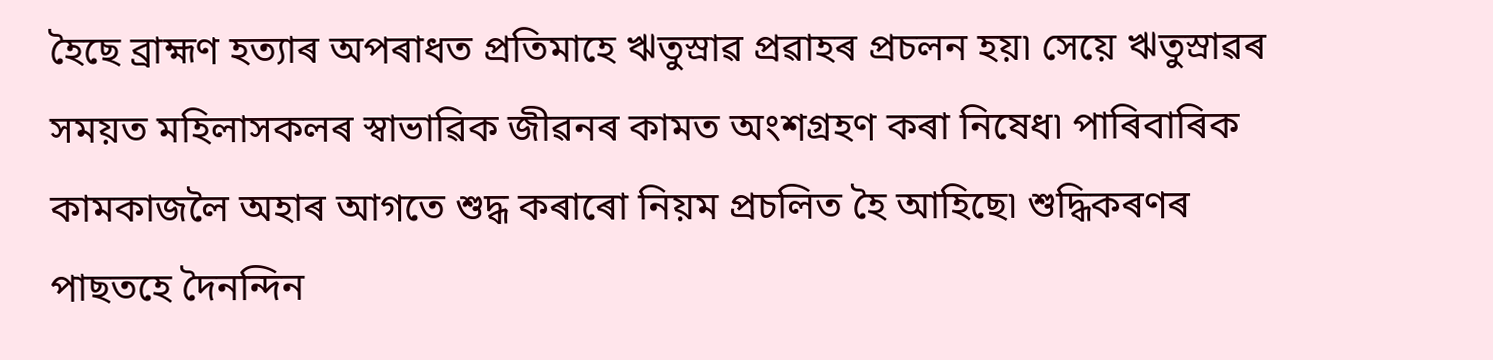হৈছে ব্ৰাহ্মণ হত্যাৰ অপৰাধত প্ৰতিমাহে ঋতুস্ৰাৱ প্ৰৱাহৰ প্ৰচলন হয়৷ সেয়ে ঋতুস্ৰাৱৰ সময়ত মহিলাসকলৰ স্বাভাৱিক জীৱনৰ কামত অংশগ্ৰহণ কৰা নিষেধ৷ পাৰিবাৰিক কামকাজলৈ অহাৰ আগতে শুদ্ধ কৰাৰো নিয়ম প্ৰচলিত হৈ আহিছে৷ শুদ্ধিকৰণৰ পাছতহে দৈনন্দিন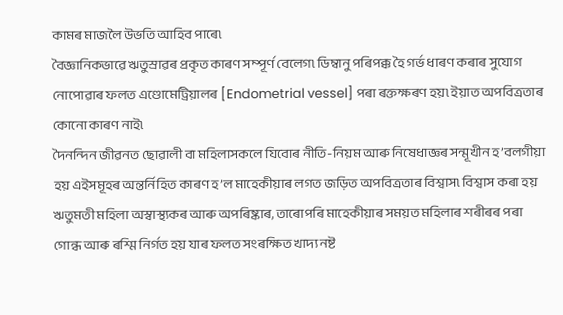কামৰ মাজলৈ উভতি আহিব পাৰে৷
বৈজ্ঞানিকভাৱে ঋতুস্ৰাৱৰ প্ৰকৃত কাৰণ সম্পূৰ্ণ বেলেগ৷ ডিম্বানু পৰিপক্ক হৈ গৰ্ভ ধাৰণ কৰাৰ সুযোগ নোপোৱাৰ ফলত এণ্ডোমেট্ৰিয়ালৰ [Endometrial vessel] পৰা ৰক্তক্ষৰণ হয়৷ ইয়াত অপবিত্ৰতাৰ কোনো কাৰণ নাই৷
দৈনন্দিন জীৱনত ছোৱালী বা মহিলাসকলে যিবোৰ নীতি-নিয়ম আৰু নিষেধাজ্ঞৰ সন্মূখীন হ’বলগীয়া হয় এইসমূহৰ অন্তৰ্নিহিত কাৰণ হ’ল মাহেকীয়াৰ লগত জড়িত অপবিত্ৰতাৰ বিশ্বাস৷ বিশ্বাস কৰা হয় ঋতুমতী মহিলা অস্বাস্থ্যকৰ আৰু অপৰিষ্কাৰ, তাৰোপৰি মাহেকীয়াৰ সময়ত মহিলাৰ শৰীৰৰ পৰা গোন্ধ আৰু ৰশ্মি নিৰ্গত হয় যাৰ ফলত সংৰক্ষিত খাদ্য নষ্ট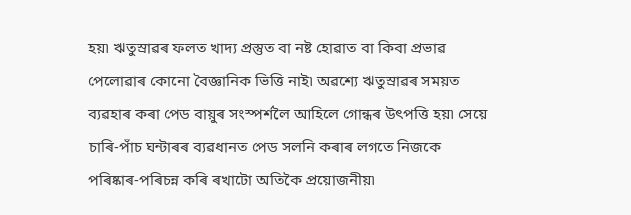হয়৷ ঋতুস্ৰাৱৰ ফলত খাদ্য প্ৰস্তুত বা নষ্ট হোৱাত বা কিবা প্ৰভাৱ পেলোৱাৰ কোনো বৈজ্ঞানিক ভিত্তি নাই৷ অৱশ্যে ঋতুস্ৰাৱৰ সময়ত ব্যৱহাৰ কৰা পেড বায়ুৰ সংস্পৰ্শলৈ আহিলে গোন্ধৰ উৎপত্তি হয়৷ সেয়ে চাৰি-পাঁচ ঘন্টাৰৰ ব্যৱধানত পেড সলনি কৰাৰ লগতে নিজকে পৰিষ্কাৰ-পৰিচন্ন কৰি ৰখাটো অতিকৈ প্ৰয়োজনীয়৷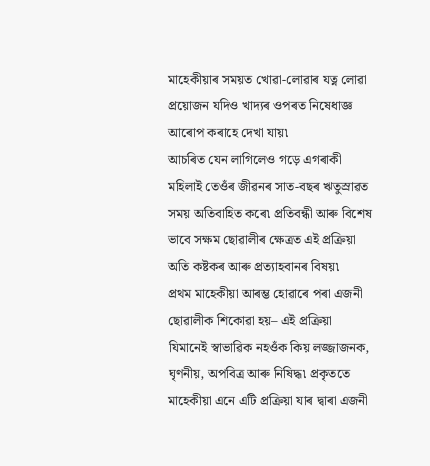মাহেকীয়াৰ সময়ত খোৱা-লোৱাৰ যত্ন লোৱা প্ৰয়োজন যদিও খাদ্যৰ ওপৰত নিষেধাজ্ঞ আৰোপ কৰাহে দেখা যায়৷
আচৰিত যেন লাগিলেও গড়ে এগৰাকী মহিলাই তেওঁৰ জীৱনৰ সাত-বছৰ ঋতুস্ৰাৱত সময় অতিবাহিত কৰে৷ প্ৰতিবন্ধী আৰু বিশেষ ভাবে সক্ষম ছোৱালীৰ ক্ষেত্ৰত এই প্ৰক্ৰিয়া অতি কষ্টকৰ আৰু প্ৰত্যাহবানৰ বিষয়৷
প্ৰথম মাহেকীয়া আৰম্ভ হোৱাৰে পৰা এজনী ছোৱালীক শিকোৱা হয়– এই প্ৰক্ৰিয়া যিমানেই স্বাভাৱিক নহওঁক কিয় লজ্জাজনক, ঘৃণনীয়, অপবিত্ৰ আৰু নিষিদ্ধ৷ প্ৰকৃততে মাহেকীয়া এনে এটি প্ৰক্ৰিয়া যাৰ দ্বাৰা এজনী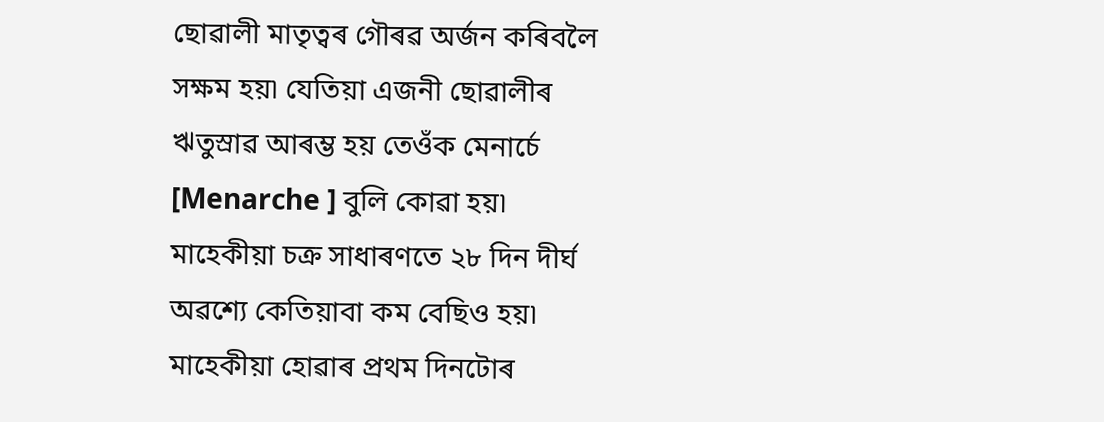ছোৱালী মাতৃত্বৰ গৌৰৱ অৰ্জন কৰিবলৈ সক্ষম হয়৷ যেতিয়া এজনী ছোৱালীৰ ঋতুস্ৰাৱ আৰম্ভ হয় তেওঁক মেনাৰ্চে [Menarche ] বুলি কোৱা হয়৷ মাহেকীয়া চক্ৰ সাধাৰণতে ২৮ দিন দীৰ্ঘ অৱশ্যে কেতিয়াবা কম বেছিও হয়৷ মাহেকীয়া হোৱাৰ প্ৰথম দিনটোৰ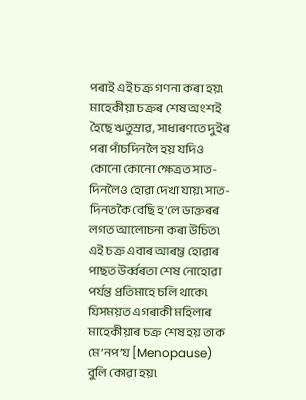পৰাই এই চক্ৰ গণনা কৰা হয়৷ মাহেকীয়া চক্ৰৰ শেষ অংশই হৈছে ঋতুস্ৰাৱ, সাধাৰণতে দুইৰ পৰা পাঁচদিনলৈ হয় যদিও কোনো কোনো ক্ষেত্ৰত সাত-দিনলৈও হোৱা দেখা যায়৷ সাত-দিনতকৈ বেছি হ’লে ডাক্তৰৰ লগত আলোচনা কৰা উচিত৷ এই চক্ৰ এবাৰ আৰম্ভ হোৱাৰ পাছত উৰ্ব্বৰতা শেষ নোহোৱা পৰ্যন্ত প্ৰতিমাহে চলি থাকে৷ যিসময়ত এগৰাকী মহিলাৰ মাহেকীয়াৰ চক্ৰ শেষ হয় তাক মে’নপ’য [Menopause) বুলি কোৱা হয়৷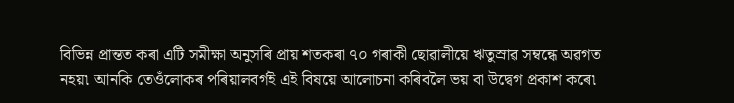বিভিন্ন প্ৰান্তত কৰা এটি সমীক্ষা অনুসৰি প্ৰায় শতকৰা ৭০ গৰাকী ছোৱালীয়ে ঋতুস্ৰাৱ সম্বন্ধে অৱগত নহয়৷ আনকি তেওঁলোকৰ পৰিয়ালবৰ্গই এই বিষয়ে আলোচনা কৰিবলৈ ভয় বা উদ্বেগ প্ৰকাশ কৰে৷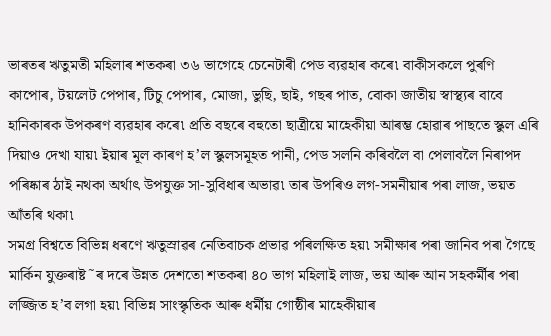ভাৰতৰ ঋতুমতী মহিলাৰ শতকৰা ৩৬ ভাগেহে চেনেটাৰী পেড ব্যৱহাৰ কৰে৷ বাকীসকলে পুৰণি কাপোৰ, টয়লেট পেপাৰ, টিচু পেপাৰ, মোজা, ভুছি, ছাই, গছৰ পাত, বোকা জাতীয় স্বাস্থ্যৰ বাবে হানিকাৰক উপকৰণ ব্যৱহাৰ কৰে৷ প্ৰতি বছৰে বহুতো ছাত্ৰীয়ে মাহেকীয়া আৰম্ভ হোৱাৰ পাছতে স্কুল এৰি দিয়াও দেখা যায়৷ ইয়াৰ মূল কাৰণ হ’ল স্কুলসমূহত পানী, পেড সলনি কৰিবলৈ বা পেলাবলৈ নিৰাপদ পৰিষ্কাৰ ঠাই নথকা অৰ্থাৎ উপযুক্ত সা-সুবিধাৰ অভাৱ৷ তাৰ উপৰিও লগ-সমনীয়াৰ পৰা লাজ, ভয়ত আঁতৰি থকা৷
সমগ্ৰ বিশ্বতে বিভিন্ন ধৰণে ঋতুস্ৰাৱৰ নেতিবাচক প্ৰভাৱ পৰিলক্ষিত হয়৷ সমীক্ষাৰ পৰা জানিব পৰা গৈছে মাৰ্কিন যুক্তৰাষ্ট˜ৰ দৰে উন্নত দেশতো শতকৰা ৪০ ভাগ মহিলাই লাজ, ভয় আৰু আন সহকৰ্মীৰ পৰা লজ্জিত হ’ব লগা হয়৷ বিভিন্ন সাংস্কৃতিক আৰু ধৰ্মীয় গোষ্ঠীৰ মাহেকীয়াৰ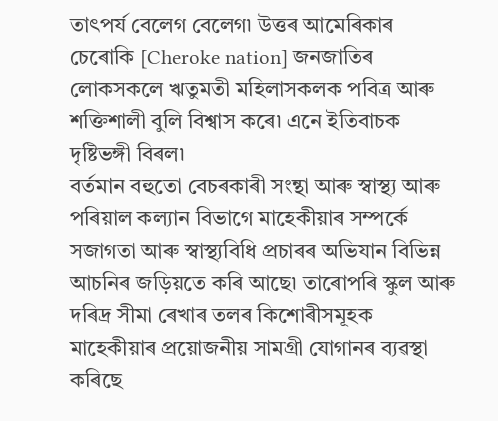তাৎপৰ্য বেলেগ বেলেগ৷ উত্তৰ আমেৰিকাৰ চেৰোকি [Cheroke nation] জনজাতিৰ লোকসকলে ঋতুমতী মহিলাসকলক পবিত্ৰ আৰু শক্তিশালী বুলি বিশ্বাস কৰে৷ এনে ইতিবাচক দৃষ্টিভঙ্গী বিৰল৷
বৰ্তমান বহুতো বেচৰকাৰী সংন্থা আৰু স্বাস্থ্য আৰু পৰিয়াল কল্যান বিভাগে মাহেকীয়াৰ সম্পৰ্কে সজাগতা আৰু স্বাস্থ্যবিধি প্ৰচাৰৰ অভিযান বিভিন্ন আচনিৰ জড়িয়তে কৰি আছে৷ তাৰোপৰি স্কুল আৰু দৰিদ্ৰ সীমা ৰেখাৰ তলৰ কিশোৰীসমূহক মাহেকীয়াৰ প্ৰয়োজনীয় সামগ্ৰী যোগানৰ ব্যৱস্থা কৰিছে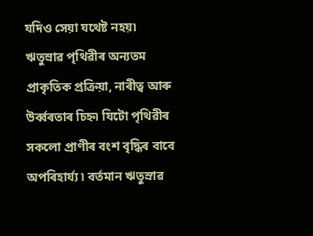যদিও সেয়া যথেষ্ট নহয়৷
ঋতুস্ৰাৱ পৃথিৱীৰ অন্যতম প্ৰাকৃতিক প্ৰক্ৰিয়া, নাৰীত্ব আৰু উৰ্ব্বৰতাৰ চিহ্ন৷ যিটো পৃথিৱীৰ সকলো প্ৰাণীৰ বংশ বৃদ্ধিৰ বাবে অপৰিহাৰ্য্য ৷ বৰ্তমান ঋতুস্ৰাৱ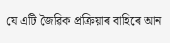যে এটি জৈৱিক প্ৰক্ৰিয়াৰ বাহিৰে আন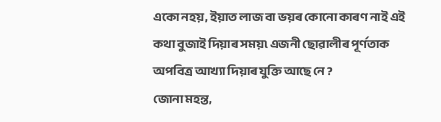একো নহয়, ইয়াত লাজ বা ভয়ৰ কোনো কাৰণ নাই এই কথা বুজাই দিয়াৰ সময়৷ এজনী ছোৱালীৰ পূৰ্ণতাক অপবিত্ৰ আখ্যা দিয়াৰ যুক্তি আছে নে ?
জোনা মহন্ত,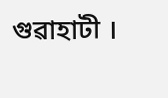গুৱাহাটী ।